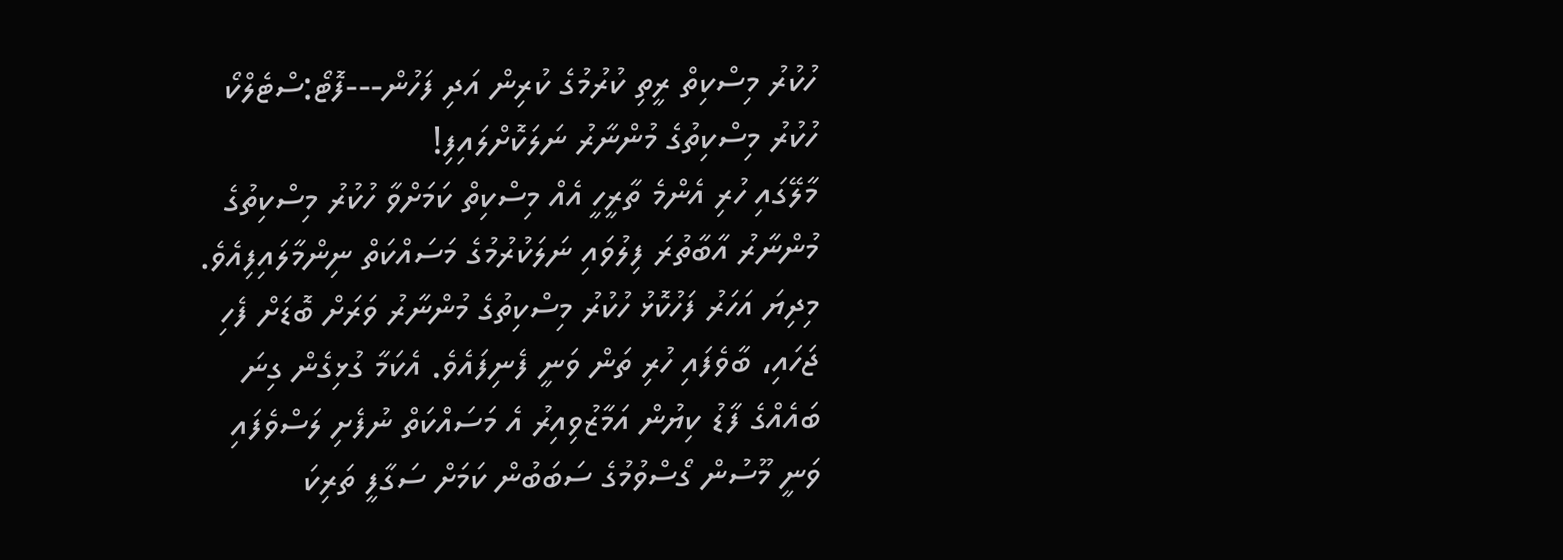ހުކުރު މިސްކިތް ރީތި ކުރުމުގެ ކުރިން އަދި ފަހުން---ފޮޓޯ:ސްޓެލްކޯ
ހުކުރު މިސްކިތުގެ މުންނާރު ނަލަކޮށްލައިފި!
މާލޭގައި ހުރި އެންމެ ތާރީހީ އެއް މިސްކިތް ކަމަށްވާ ހުކުރު މިސްކިތުގެ މުންނާރު އާބާތުރަ ފިލުވައި ނަލަކުރުމުގެ މަސައްކަތް ނިންމާލައިފިއެވެ.
މިދިޔަ އަހަރު ފަހުކޮޅު ހުކުރު މިސްކިތުގެ މުންނާރު ވަރަށް ބޮޑަށް ފެހި ޖަހައި، ބާވެފައި ހުރި ތަން ވަނީ ފެނިފައެވެ. އެކަމާ ގުޅިގެން ގިނަ ބައެއްގެ ފާޑު ކިޔުން އަމާޒުވިއިރު އެ މަސައްކަތް ނުފެށި ލަސްވެފައި ވަނީ މޫސުން ގޯސްވުމުގެ ސަބަބުން ކަމަށް ސަގާފީ ތަރިކަ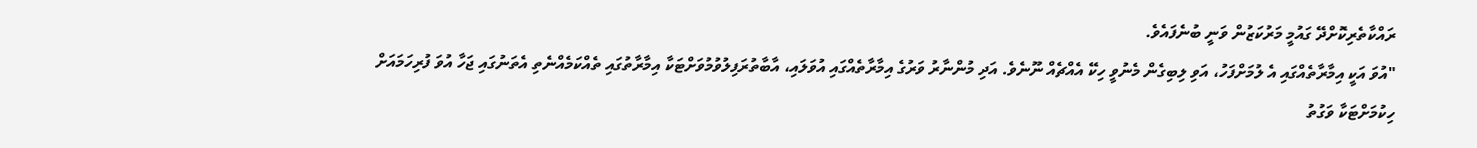ރައްކާތެރިކޮށްދޭ ގައުމީ މަރުކަޒުން ވަނީ ބުނެފައެވެ.
"އުވަ އަކީ އިމާރާތެއްގައި އެ ލުމަށްފަހު، އަވި ލިބިގެން މެނުވީ ހިކޭ އެއްޗެއް ނޫނެވެ. އަދި މުންނާރު ވަރުގެ އިމާރާތެއްގައި އުވަލައި، އާބާތުރަފިލުވުމުވަށްޓަކާ އިމާރާތުގައި ތެއްކަމެއްނެތި އެތަނުގައި ޖަހާ އުވަ ފުރިހަމައަށް ހިކުމަށްޓަކާ ވަގުތު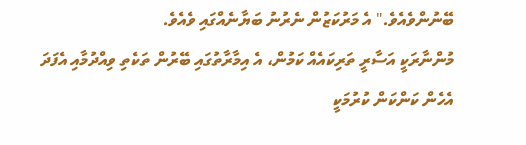ބޭނުންވެއެވެ." އެ މަރުކަޒުން ނެރުނު ބަޔާނެއްގައި ވެއެވެ.
މުންނާރަކީ އަސާރީ ތަރިކައެއް ކަމުން، އެ އިމާރާތުގައި ބޭރުން ތަކެތި ވިއްދުމާއި އެފަދަ އެހެން ކަންކަން ކުރުމަކީ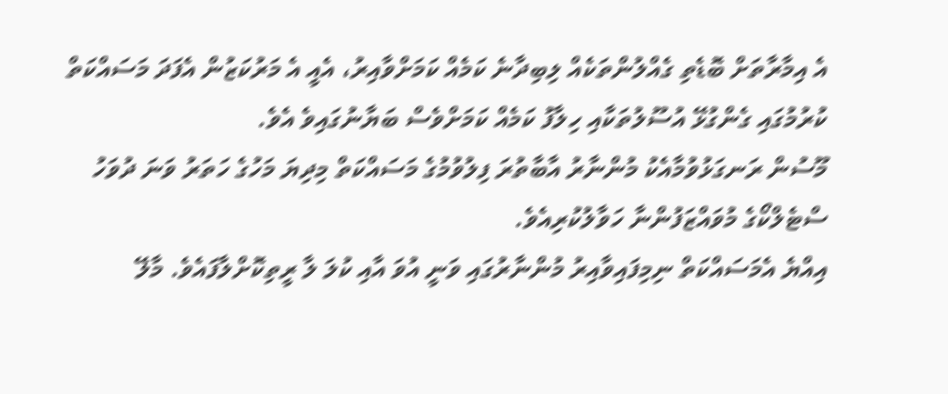އެ އިމާރާތަށް ބޮޑެތި ގެއްލުންތަކެއް ލިބިދާނެ ކަމެއް ކަމަށްވާއިރު، އެއީ އެ މަރުކަޒުން އެފަދަ މަސައްކަތް ކުރުމުގައި ގެންގުޅޭ އުސޫލުތަކާއި ހިލާފު ކަމެއް ކަމަށްވެސް ބަޔާނުގައިވެ އެވެ.
މޫސުން ރަނގަޅުވުމާއެކު މުންނާރު އާބާތުރަ ފިލުވުމުގެ މަސައްކަތް މިދިޔަ މަހުގެ ހަތަރު ވަނަ ދުވަހު ސްޓެލްކޯގެ މުވައްޒަފުންނާ ހަވާލުކުރިއެވެ.
އިއްޔެ އެމަސައްކަތް ނިމިފައިވާއިރު މުންނާރުގައި ވަނީ އުވަ އާއި ކުލަ ލާ ރީތިކޮށްލާފައެވެ. މާލޭ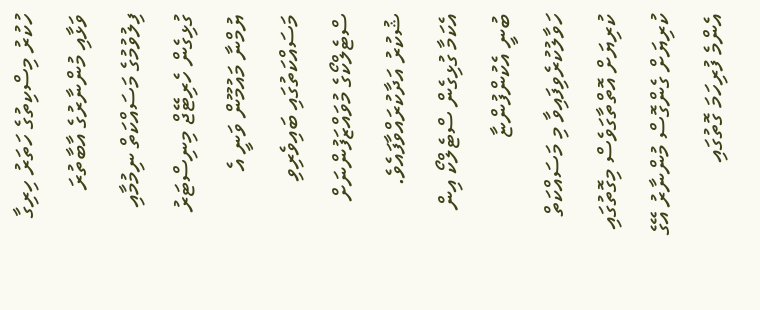ހުކުރު މިސްކިތުގެ ހަތަރު ހިރިގާ ވަޅާއި މުންނާރުގެ އާބާތުރަ ފިލުވުމުގެ މަސައްކަތް ނިމުމާއި ގުޅިގެން ހެރިޓޭޖް މިނިސްޓަރު ޔުމްނާ މައުމޫން ވަނީ އެ މަސައްކަތުގައި ބައިވެރިވި ސްޓެލްކޯގެ މުވައްޒަފުންނަށް ޝުކުރު އަދާކުރައްވާފައެވެ.
އެކަމާ ގުޅިގެން ސްޓެލްކޯ އިން ބުނީ އެކުންފުންޏާ ހަވާލުކުރެވިފައިވާ މި މަސައްކަތް ކުރިޔަށް އޮތްތާގަވެސް މިގޮތުގައި ކުރިޔަށް ގެންގޮސް މުންނާރު އޭގެ އެންމެ ފުރިހަމަ ގޮތުގައި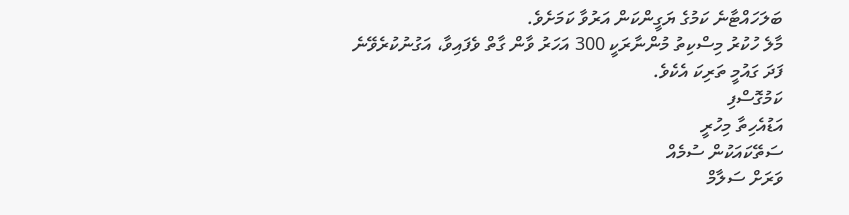ބަލަހައްޓާނެ ކަމުގެ ޔަގީންކަން އަރުވާ ކަމަށެވެ.
މާލެ ހުކުރު މިސްކިތު މުންނާރަކީ 300 އަހަރު ވާން ގާތް ވެފައިވާ، އަގުނުކުރެވޭނެ ފަދަ ގައުމީ ތަރިކަ އެކެވެ.
ކަމުގޮސްފި
އަޑުއެހިތާ މިހުރީ
ސަތޭކައަކުން ސުމެއް
ވަރަށް ސަލާމް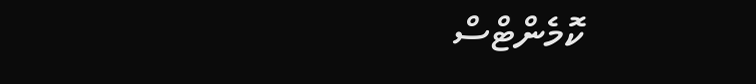ކޮމެންޓްސް